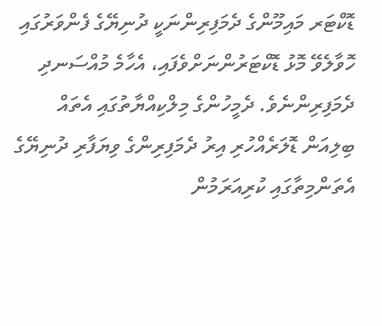ޑޮކްޓަރ މައިމޫންގެ ދެމަފިރިންނަކީ ދުނިޔޭގެ ފެންވަރުގައި ހޮވާލެވޭ މޮޅު ޑޮކްޓަރުންނަށްވެފައި، އެހާމެ މުއްސަނދި ދެމަފިރިންނެވެ. ދެމީހުންގެ މިލްކިއްޔާތުގައި އެތައް ބިލިއަން ޑޮލަރެއްހުރި އިރު ދެމަފިރިންގެ ވިޔަފާރި ދުނިޔޭގެ އެތަންމިތާގައި ކުރިއަރަމުން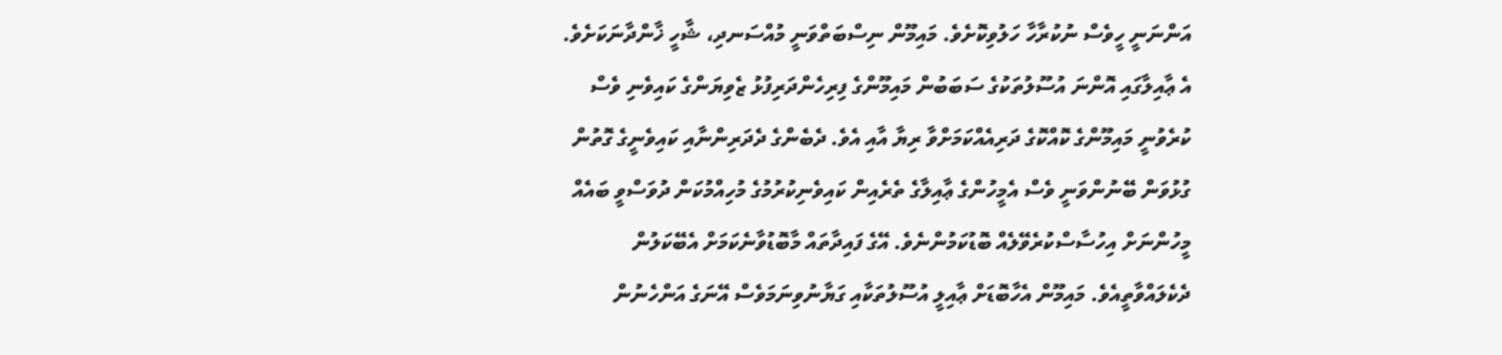އަންނަނީ ހީވެސް ނުކުރާހާ ހަލުވިކޮށެވެ. މައިމޫން ނިސްބަތްވަނީ މުއްސަނދި، ޝާހީ ޚާންދާނަކަށެވެ. އެ ޢާއިލާގައި އޮންނަ އުސޫލުތަކުގެ ސަބަބުން މައިމޫންގެ ފިރިހެންދަރިފުޅު ޒެވިޔަންގެ ކައިވެނި ވެސް ކުރެވުނީ މައިމޫންގެ ކޮއްކޮގެ ދަރިއެއްކަމަށްވާ ރިޔާ އާއި އެވެ. ދެބެންގެ ދެދަރިންނާއި ކައިވެނީގެ ގޮތުން ގުޅުވަން ބޭނުންވަނީ ވެސް އެމީހުންގެ ޢާއިލާގެ ތެރެއިން ކައިވެނިކުރުމުގެ މުހިއްމުކަން ދުވަސްވީ ބައެއް މީހުންނަށް އިހުސާސްކުރެވޭލެއް ބޮޑުކަމުންނެވެ. އޭގެ ފައިދާތައް މާބޮޑުވާނެކަމަށް އެބޭކަލުން ދެކެލައްވާތީއެވެ. މައިމޫން އެހާބޮޑަށް ޢާއިލީ އުސޫލުތަކާއި ގަޔާނުވިނަމަވެސް އޭނަގެ އަންހެނުން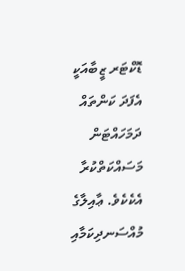ޑޮކްޓަރ ޒީބާއަކީ އެފަދަ ކަންތައް ދަމަހައްޓަން މަސައްކަތްކުރާ އެކެކެވެ. ޢާއިލާގެ މުއްސަނދިކަމާއި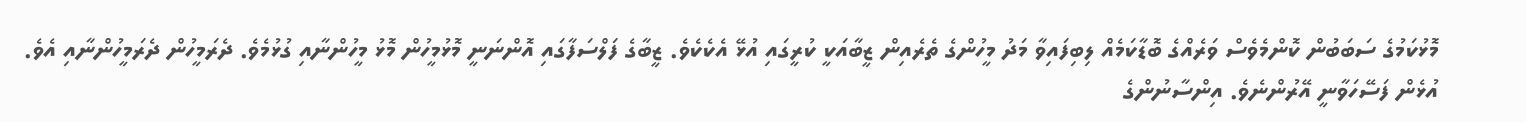މޮޅުކަމުގެ ސަބަބުން ކޮންމެވެސް ވަރެއްގެ ބޮޑާކަމެއް ލިބިފައިވާ މަދު މީހުންގެ ތެރެއިން ޒީބާއަކީ ކުރީގައި އުޅޭ އެކެކެވެ. ޒީބާގެ ފަލްސަފާގައި އޮންނަނީ މޮޅުމީހުން މޮޅު މީހުންނާއި ގުޅުމެވެ. ދެރަމީހުން ދެރަމީހުންނާއި އެވެ. އުޅެން ފަސޭހަވާނީ އޭރުންނެވެ. އިންސާނުންގެ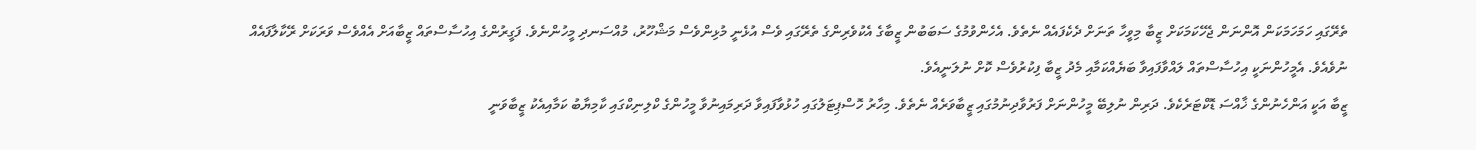ތެރޭގައި ހަމަހަމަކަން އޮންނަން ޖެހޭކަމަކަށް ޒީބާ މިވީހާ ތަނަށް ދެކެފައެއް ނެތެވެ. އެހެންވުމުގެ ސަބަބުން ޒީބާގެ އެކުވެރިންގެ ތެރޭގައި ވެސް އުޅެނީ މުޅިންވެސް މަޝްހޫރު، މުއްސަނދި މީހުންނެވެ. ފަގީރުންގެ އިހުސާސްތައް ޒީބާއަށް އެއްވެސް ވަރަކަށް ރޭކާލާފައެއް ނުވެއެވެ. އެމީހުންނަކީ އިހުސާސްތައް ލައްވާފައިވާ ބަޔެއްކަމާއި މެދު ޒީބާ ފިކުރުވެސް ކޮށް ނުލަނީއެވެ.
ޒީބާ އަކީ އަންހެނުންގެ ޚާއްސަ ޑޮކްޓަރެކެވެ. ދަރިން ނުލިބޭ މީހުންނަށް ފަރުވާދިނުމުގައި ޒީބާވަރެއް ނެތެވެ. މިހާރު ހޮސްޕިޓަލުގައި ހުޅުވާފައިވާ ދަރިމައިނުވާ މީހުންގެ ކްލިނިކްގައި ކާމިޔާބު ކަމާއިއެކު ޒީބާވަނީ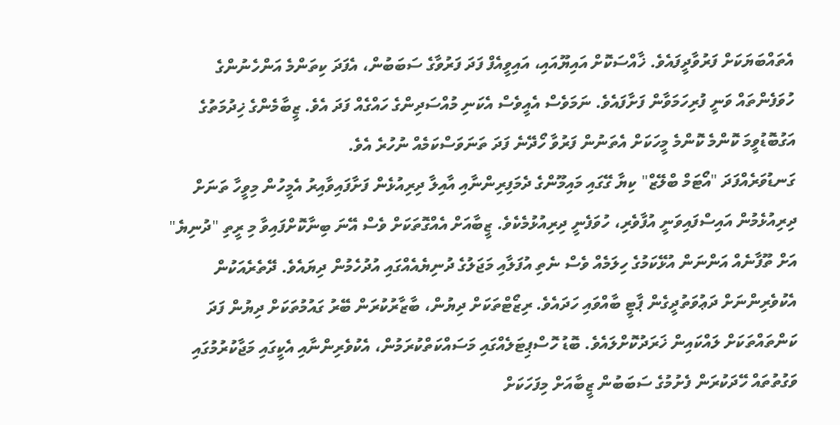އެތައްބަޔަކަށް ފަރުވާދީފައެވެ. ޚާއްސަކޮށް އައިޔޫއައި، އައިވީއެފް ފަދަ ފަރުވާގެ ސަބަބުން، އެފަދަ ކިތަންމެ އަންހެނުންގެ ހުވަފެންތައް ވަނީ ފުރިހަމަވާން ފަށާފައެވެ. ނަމަވެސް އެއީވެސް އެކަނި މުއްސަދިންގެ ހައްގެއް ފަދަ އެވެ. ޒީބާމެންގެ ޚިދުމަތުގެ އަގުބޮޑުވީމަ ކޮންމެ ކޮންމެ މީހަކަށް އެތަނުން ފަރުވާ ހޯދޭނެ ފަދަ ތަނަވަސްކަމެއް ނުހުރެ އެވެ.
ގަނޑުވަރެއްފަދަ "އޯޓަމް ބްލޭޒް" ކިޔާ ގޭގައި މައިމޫންގެ ދެމަފިރިންނާއި އާއިލާ ދިރިއުޅެން ފަށާފައިވާއިރު އެމީހުން މިވީހާ ތަނަށް ދިރިއުޅެމުން އައިސްފައިވަނީ އުފާވެރި، ހުވަފެނީ ދިރިއުޅުމެކެވެ. ޒީބާއަށް އެއްގޮތަކަށް ވެސް އޭނަ ބިނާކޮށްފައިވާ މި ރީތި "ދުނިޔެ" އަށް ތޫފާނެއް އަންނަން އުޅޭކަމުގެ ހިލަމެއް ވެސް ނެތި އުފަލާއި މަޖަލުގެ ދުނިޔެއެއްގައި އުދުހެމުން ދިޔައެވެ. ދޭތެރެއަކުން އެކުވެރިންނަށް ދަޢުވަތުދީގެން ޕާޓީ ބާއްވައި ހަދައެވެ. ރިޒޯޓްތަކަށް ދިޔުން، ބާޒާރުކުރަން ބޭރު ގައުމުތަކަށް ދިޔުން ފަދަ ކަންތައްތަކަށް ލައްކައިން ޚަރަދުކޮށްލައެވެ. ބޮޑު ހޮސްޕިޓަލެއްގައި މަސައްކަތްކުރަމުން، އެކުވެރިންނާއި އެކީގައި މަޖާކުރުމުގައި ވަގުތުތައް ހޭދަކުރަން ފެށުމުގެ ސަބަބުން ޒީބާއަށް މިފަހަކަށް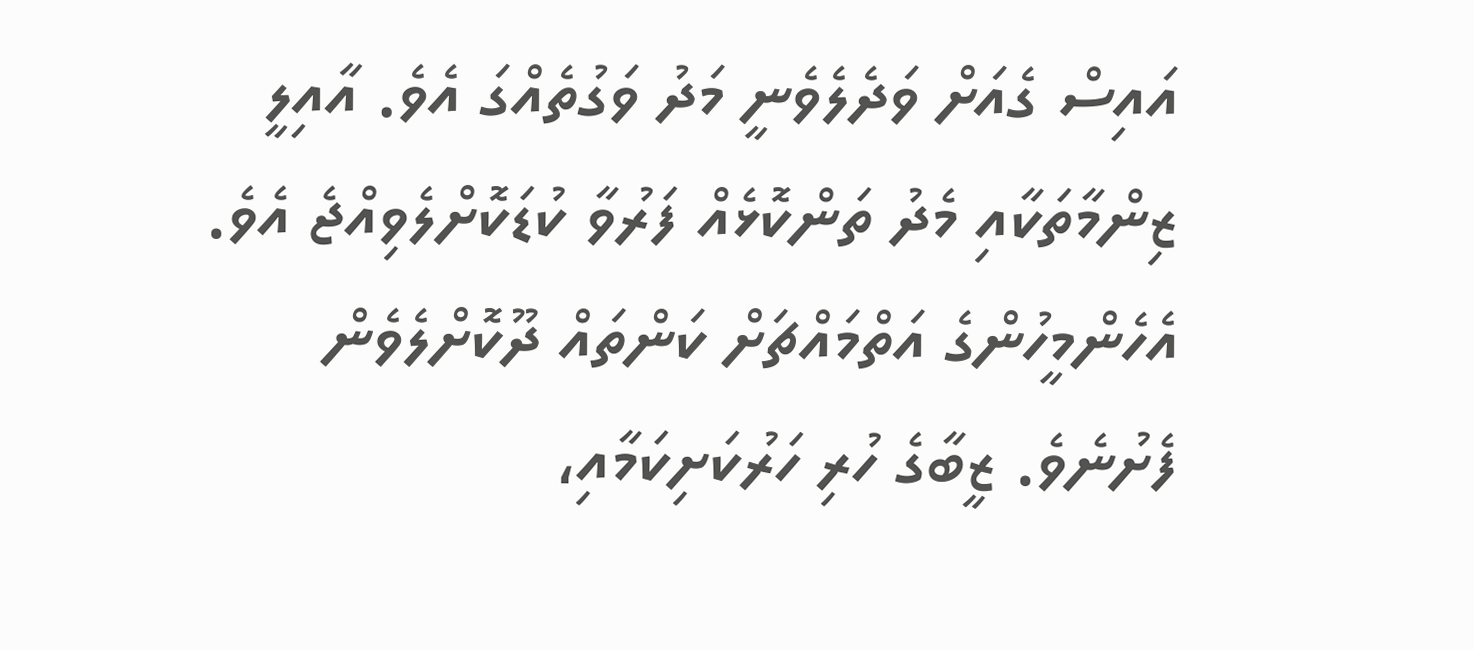އައިސް ގެއަށް ވަދެލެވެނީ މަދު ވަގުތެއްގަ އެވެ. އާއިލީ ޒިންމާތަކާއި މެދު ތަންކޮޅެއް ފަރުވާ ކުޑަކޮށްލެވިއްޖެ އެވެ. އެހެންމީހުންގެ އަތްމައްޗަށް ކަންތައް ދޫކޮށްލެވެން ފެށުނެވެ. ޒީބާގެ ހުރި ހަރުކަށިކަމާއި،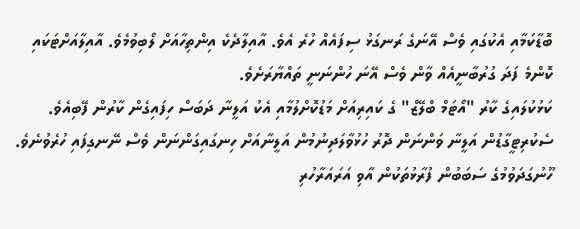ބޮޑާކަމާއި އެކުގައި ވެސް އޭނަގެ ރަނގަޅު ސިފައެއް ހުރެ އެވެ. އާއިލާދެކެ އިންތިހާއަށް ލޯބިވުމެވެ. އާއިލާއަށްޓަކައި ކޮންމެ ފަދަ ގުރުބާނީއެއް ވާން ވެސް އޭނަ ހުންނަނީ ތައްޔާރަށެވެ.
ކަޅުކުލައިގެ ކާރު "އޯޓަމް ބްލޭޒް" ގެ ކައިރިއަށް މަޑުކޮށްލުމާއި އެކު އަލީނާ ދަބަސް ހިފައިގެން ކާރުން ފޭބިއެވެ. ސެކުރިޓީގާޑުން އަލީނާ ވަންނަން ދޮރު ހުޅުވާލަދިނުމުން އަލީނާއަށް ހިނގައިގަންނަން ވެސް ނޭނގިފައި ހުރެވުނެވެ. ހޫނުގަދަވުމުގެ ސަބަބުން ފުރާޅުތަކުން އާވި އަރައަރާހުރި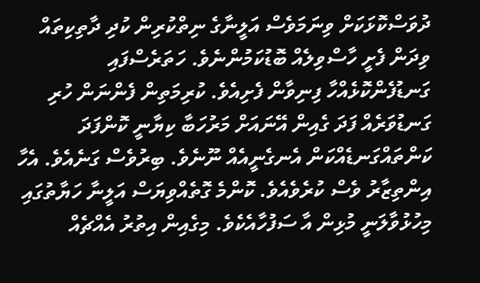ދުވަސްކޮޅަކަށް ވިނަމަވެސް އަލީނާގެ ނިތްކުރިން ކުދި ދާތިކިތައް ވިދަން ފެށީ ހާސްވިލެއް ބޮޑުކަމުންނެވެ. ހަތަރެސްފައި ގަނޑުފެންކޮޅެއްހާ ފިނިވާން ފެށިއެވެ. ކުރިމަތިން ފެންނަން ހުރި ގަނޑުވަރެއް ފަދަ ގެއިން އޭނައަށް މަރުހަބާ ކިޔާނީ ކޮންފަދަ ކަންތައްގަނޑެއްކަން އެނގެނީއެއް ނޫނެވެ. ބިރުވެސް ގަނެއެވެ. އެހާ އިންތިޒާރު ވެސް ކުރެވެއެވެ. ކޮންމެ ގޮތެއްވިޔަސް އަލީނާ ހަޔާތުގައި މިހުޅުވާލަނީ މުޅިން އާ ސަފުހާއެކެވެ. މިގެއިން އިތުރު އެއްޗެއް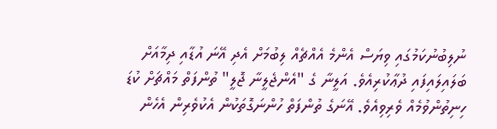ނުލިބުނުކަމުގައި ވިޔަސް އެންމެ އެއްޗެއް ލިބުމަށް އެދި އޭނަ އުޑާއި ދިމާއަށް ބަލައިލައިފައި ދުޢާކުރިއެވެ. އަލީނާ ގެ "އެންޖެލީނާ ޖޮލީ" ތުންފަތް މައްޗަށް ކުޑަ ހިނިތުންވުމެއް ވެރިވިއެވެ. އޭނަގެ ތުންފަތް ހުންނަގޮތަކުން އެކުވެރިން އެހެން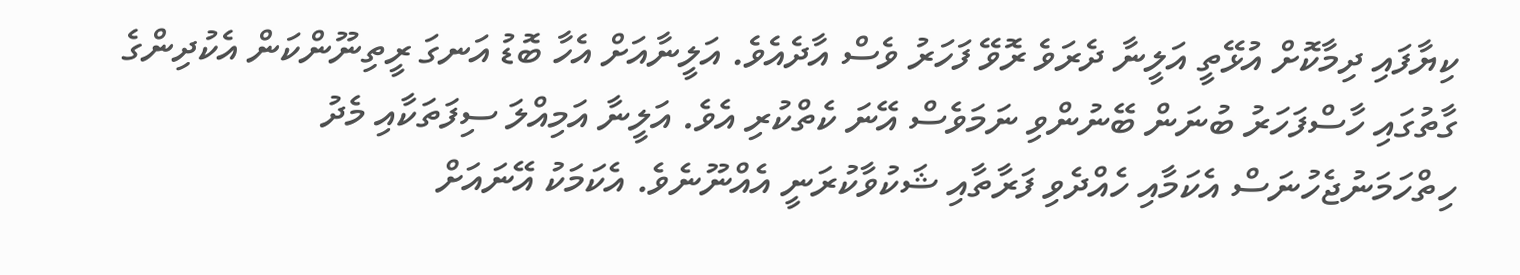ކިޔާފައި ދިމާކޮށް އުޅޭތީ އަލީނާ ދެރަވެ ރޮވޭ ފަހަރު ވެސް އާދެއެވެ. އަލީނާއަށް އެހާ ބޮޑު އަނގަ ރީތިނޫންކަން އެކުދިންގެ ގާތުގައި ހާސްފަހަރު ބުނަން ބޭނުންވި ނަމަވެސް އޭނަ ކެތްކުރި އެވެ. އަލީނާ އަމިއްލަ ސިފަތަކާއި މެދު ހިތްހަމަނުޖެހުނަސް އެކަމާއި ހެއްދެވި ފަރާތާއި ޝަކުވާކުރަނީ އެއްނޫނެވެ. އެކަމަކު އޭނައަށް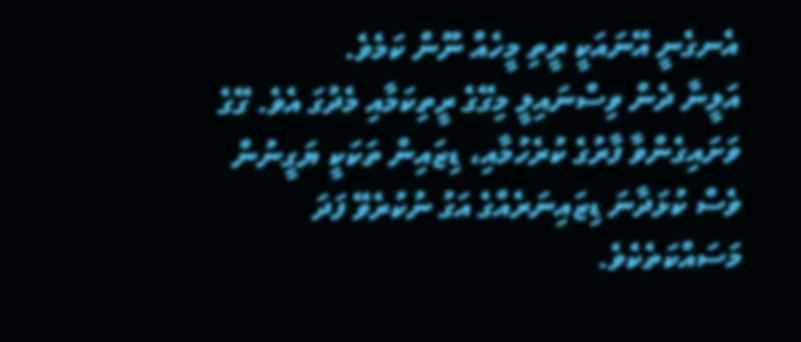އެނގެނީ އޭނައަކީ ރީތި މީހެއް ނޫން ކަމެވެ.
އަލީނާ ދެން ވިސްނައިލީ މިގޭގެ ރީތިކަމާއި މެދުގަ އެވެ. ގޭގެ ވަށައިގެންވާ ފާރުގެ ކުރެހުމާއި، ޑިޒައިން ތަކަކީ ޔަގީނުން ވެސް ކުޅަދާނަ ޑިޒައިނަރެއްގެ އަގު ނުކުރެވޭ ފަދަ މަސައްކަތެކެވެ.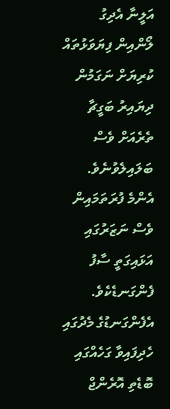އަލީނާ އެދިގު ލޯންއިން ފިޔަވަޅުތައް ކުރިޔަށް ނަގަމުން ދިޔައިރު ބަގީޗާ ތެރެއަށް ވެސް ބަލައިލެވުނެވެ. އެންމެ ފުރަތަމައިން ވެސް ނަޒަރުގައި އަޅައިގަތީ ސާފު ފެންގަނޑެކެވެ. އެފެންގަނޑުގެ މެދުގައި ހެދިފައިވާ ގަހެއްގައި ބޮޑެތި އޮރެންޖް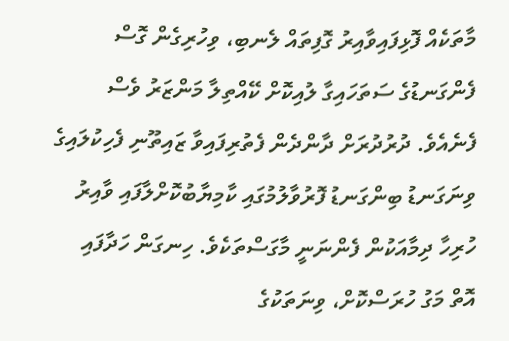މާތަކެއް ފޮޅިފައިވާއިރު ގޮފިތައް ލެނބި، ވިހުރިގެން ގޮސް ފެންގަނޑުގެ ސަތަހައިގާ ލުއިކޮށް ކޭއްތިލާ މަންޒަރު ވެސް ފެނެއެވެ. ދުރުދުރަށް ދާންދެން ފެތުރިފައިވާ ޒައިތޫނި ފެހިކުލައިގެ ވިނަގަނޑު ބިންގަނޑު ފޮރުވާލުމުގައި ކާމިޔާބުކޮށްލާފައި ވާއިރު ހުރިހާ ދިމާއަކުން ފެންނަނީ މާގަސްތަކެވެ. ހިނގަން ހަދާފައި އޮތް މަގު ހުރަސްކޮށް، ވިނަތަކުގެ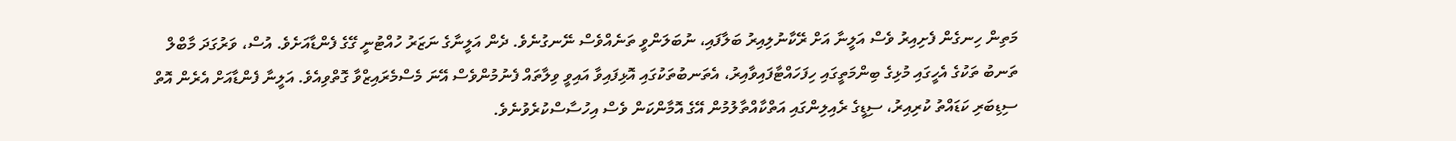މަތިން ހިނގެން ފެށިއިރު ވެސް އަލީނާ އަށް ރޭކާނުލިއިރު ބަލާފައި، ނުބަލަންވީ ތަނެއްވެސް ނޭނގުނެވެ. ދެން އަލީނާގެ ނަޒަރު ހުއްޓުނީ ގޭގެ ފެންޑާއަށެވެ. އުސް، ވަރުގަދަ މާބްލް ތަނބު ތަކުގެ އެހީގައި މުޅިގެ ބިންމަތީގައި ހިފަހައްޓާފައިވާއިރު، އެތަނބުތަކުގައި އޮޅިފައިވާ އައިވީ ވިލާތައް ފެނުމުންވެސް އޭނަ މެސްމެރައިޒްވާ ގޮތްވިއެވެ. އަލީނާ ފެންޑާއަށް އެރެން އޮތް ސިޑިބަރި ކަޑައްތު ކުރިއިރު، ސިޑީގެ ރެއިލިންގައި އަތްކާއްތާލުމުން އޭގެ އޮމާންކަން ވެސް އިހުސާސްކުރެވުނެވެ.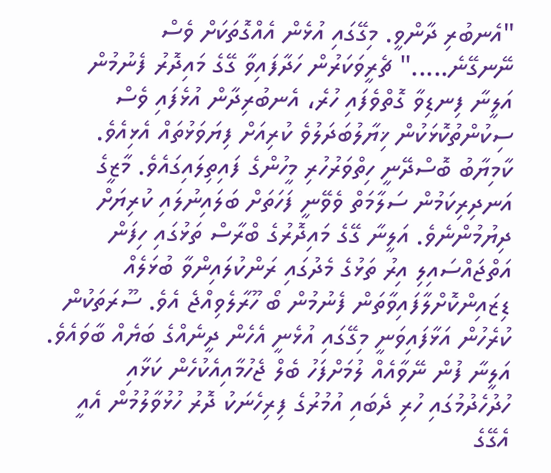"އެނބުރި ދާންވީ. މިގޭގައި އުޅެން އެއްގޮތަކަށް ވެސް ނޭނގޭނެ....." ޗެރީވަކަރުން ހަދާފައިވާ ގޭގެ މައިދޮރު ފެނުމުން އަލީނާ ފިނޑިވާ ގޮތްވެފައި ހުރެ، އެނބުރިދާން އުޅެފައި ވެސް ސިކުންތުކޮޅަކުން ޚިޔާލުބަދަލުވެ ކުރިއަށް ފިޔަވަޅުތައް އެޅިއެވެ. ކާމިޔާބު ބޮސްދޭނީ ހިތްވަރުހުރި މީހުންގެ ފައިތިލައިގައެވެ. މާޒީގެ އަނދިރިކަމުން ސަލާމަތް ވެވޭނީ ފަހަތަށް ބަލައިނުލައި ކުރިޔަށް ދިޔުމުންނެވެ. އަލީނާ ގޭގެ މައިދޮރުގެ ބްރާސް ތަޅުގައި ހިފަން އަތްޖައްސައިލި އިރު ތަޅުގެ މެދުގައި ރަންކުލައިންވާ ބުޅަލެއް ޑިޒައިންކޮށްލާފައިވާތަން ފެނުމުން ބޯ ހޫރާލެވިއްޖެ އެވެ. ސޫރަތަކުން ކުރެހުން އަޅާފައިވަނީ މިގޭގައި އުޅެނީ އެހެން ދީނެއްގެ ބަޔެއް ބާވައެވެ. އަލީނާ ފުން ނޭވާއެއް ލުމަށްފަހު ބެލް ޖެހުމާއިއެކުހެން ކަޅާއި ހުދުހެދުމުގައި ހުރި ދެބައި އުމުރުގެ ފިރިހެނަކު ދޮރު ހުޅުވާލުމުން އެއީ އެގޭގެ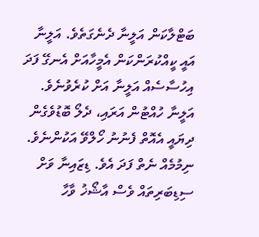ބަޓްލާކަން އަލީނާ ދެނެގަތެވެ. އަލީނާ އައީ ކީއްކުރަންކަން އެމީހާއަށް އެނގޭ ފަދަ އިހުސާސެއް އަލީނާ އަށް ކުރެވުނެވެ. އަލީނާ ހުއްޓުން އަރައި، ދެލޯ ބޮޑުވެގެން ދިޔައީ އެއޮތް ފެނުނު ހޯލްވޭ އަކުންނެވެ. ނިމުމެއް ނެތް ފަދަ އެވެ. ޑިޒައިނާ ވަށް ސިޑިބަރިތައް ވެސް އާޝޯޚު ވާހާ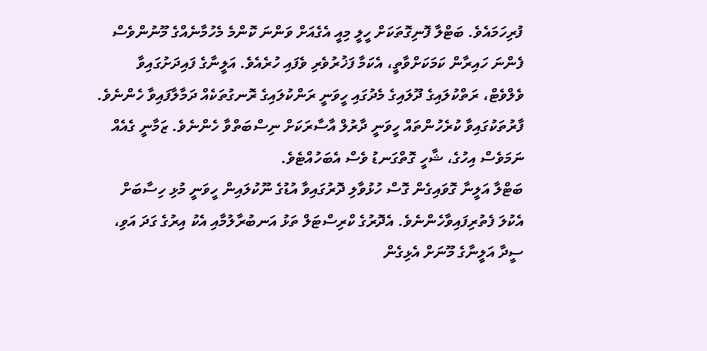ފުރިހަމައެވެ. ބަޓްލާ ފޮނިގޮތަކަށް ހީލީ މިއީ އެގެއަށް ވަންނަ ކޮންމެ މެހުމާނެއްގެ މޫނުންވެސް ފެންނަ ހައިރާން ކަމަކަށްވާތީ، އެކަމާ ފަޚުރުވެރި ވެފައި ހުރެއެވެ. އަލީނާގެ ފައިދަށުގައިވާ ވެލްވެޓް، ރަތްކުލައިގެ ދޫލައިގެ މެދުގައި ހީވަނީ ރަންކުލައިގެ ރޮނގުތަކެއް ދަމާލާފައިވާ ހެންނެވެ. ފާރުތަކުގައިވާ ކުރެހުންތައް ހީވަނީ ދާރުލް އާސާރަކަށް ނިސްބަތްވާ ހެންނެވެ. ޒަމާނީ ގެއެއް ނަމަވެސް އިހުގެ، ޝާހީ ގޮތްގަނޑު ވެސް އެބަހުއްޓެވެ.
ބަޓްލާ އަލީނާ ގޮވައިގެން ގޮސް ހުޅުވާލި ދޮރުގައިވާ އުޑުގެ ނޫކުލައިން ހީވަނީ މުޅި ހިސާބަށް އެކުލަ ފެތުރިފައިވާހެންނެވެ. އެދޮރުގެ ކްރިސްޓަލް ތަޅު އަނބުރާލުމާއި އެކު އިރުގެ ގަދަ އަވި، ސީދާ އަލީނާގެ މޫނަށް އެޅިގެން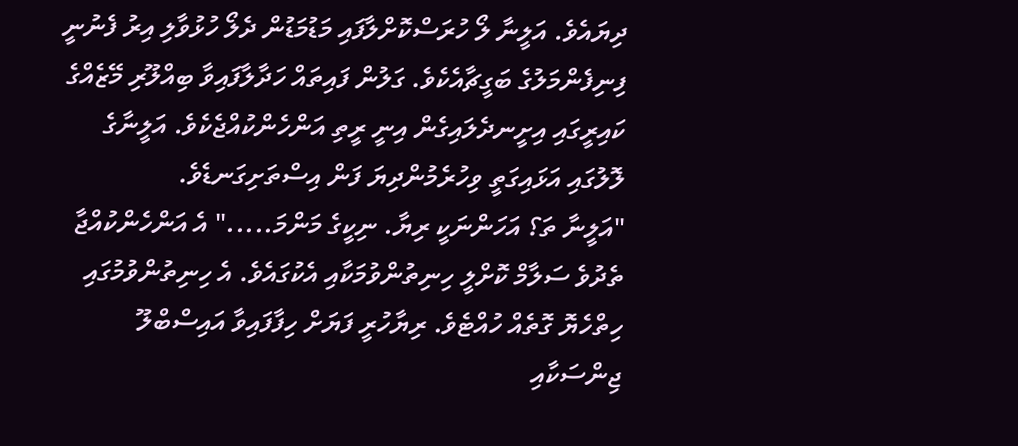ދިޔައެވެ. އަލީނާ ލޯ ހުރަސްކޮށްލާފައި މަޑުމަޑުން ދެލޯ ހުޅުވާލި އިރު ފެނުނީ ފިނިފެންމަލުގެ ބަގީޗާއެކެވެ. ގަލުން ފައިތައް ހަދާލާފައިވާ ބިއްލޫރި މޭޒެއްގެ ކައިރީގައި އިށީނދެލައިގެން އިނީ ރީތި އަންހެންކުއްޖެކެވެ. އަލީނާގެ ލޮލުގައި އަޅައިގަތީ ވިހުރެމުންދިޔަ ފަން އިސްތަށިގަނޑެވެ.
"އަލީނާ ތަ؟ އަހަންނަކީ ރިޔާ. ނިކީގެ މަންމަ....." އެ އަންހެންކުއްޖާ ތެދުވެ ސަލާމް ކޮށްލީ ހިނިތުންވުމަކާއި އެކުގައެވެ. އެ ހިނިތުންވުމުގައި ހިތްހެޔޮ ގޮތެއް ހުއްޓެވެ. ރިޔާހުރީ ފަޔަށް ހިފާފައިވާ އައިސްބްލޫ ޖިންސަކާއި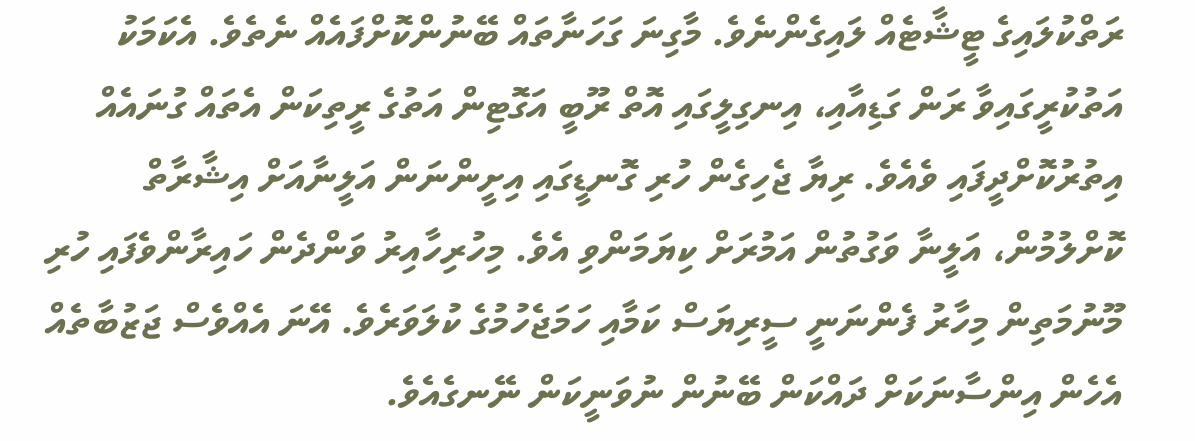ރަތްކުލައިގެ ޓީޝާޓެއް ލައިގެންނެވެ. މާގިނަ ގަހަނާތައް ބޭނުންކޮށްފައެއް ނެތެވެ. އެކަމަކު އަތުކުރީގައިވާ ރަން ގަޑިއާއި، އިނގިލީގައި އޮތް ރޫބީ އަގޮޓިން އަތުގެ ރީތިކަން އެތައް ގުނައެއް އިތުރުކޮށްދީފައި ވެއެވެ. ރިޔާ ޖެހިގެން ހުރި ގޮނޑީގައި އިށީންނަން އަލީނާއަށް އިޝާރާތް ކޮށްލުމުން، އަލީނާ ވަގުތުން އަމުރަށް ކިޔަމަންވި އެވެ. މިހުރިހާއިރު ވަންދެން ހައިރާންވެފައި ހުރި މޫނުމަތިން މިހާރު ފެންނަނީ ސީރިޔަސް ކަމާއި ހަމަޖެހުމުގެ ކުލަވަރެވެ. އޭނަ އެއްވެސް ޖަޒުބާތެއް އެހެން އިންސާނަކަށް ދައްކަން ބޭނުން ނުވަނީކަން ނޭނގެއެވެ.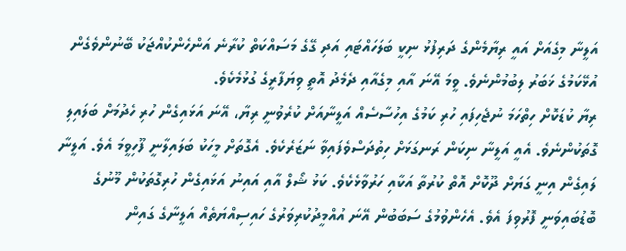އަލީނާ މިގެއަށް އައީ ރިޔާމެންގެ ދަރިފުޅު ނިކީ ބަލަހައްޓައި އަދި ގޭގެ މަސައްކަތް ކުރާނެ އަންހެންކުއްޖަކު ބޭނުންވެގެން އުޅޭކަމުގެ ޚަބަރު ލިބުމުންނެވެ. ވީމަ އޭނަ އާއި މިގެއާއި ދެމެދު އޮތީ ވިޔަފާރީގެ ގުޅުމެކެވެ.
ރިޔާ ކުޑަކޮށް ހިތްހަމަ ނުޖެހިފައި ހުރި ކަމުގެ އިހުސާސެއް އަލީނާއަށް ކުރެވުނީ ރިޔާ، އޭނަ އަޅައިގެން ހުރި ހެދުމަށް ބަލައިލި ގޮތަކުންނެވެ. އެއީ އަލީނާ ނިކަން ރަނގަޅަށް ހިތުދަސްވެފައިވާ ނަޒަރެކެވެ. އެގޮތަށް މީހަކު ބަލައިލާނީ ފޫހިވީމަ އެވެ. އަލީނާ ލައިގެން އިނީ ގަޔަށް ދޫކޮށް އޮތް ކުރުތާ އަކާއި ހަރުވާޅެކެވެ. ކަޅު ޝޯލް އާއި އައިނު އަޅައިގެން ހުރިގޮތަކުން މޫނުގެ ބޮޑުބައިވަނީ ފޮރުވިފަ އެވެ. އެހެންވުމުގެ ސަބަބުން އޭނަ އުއްމީދުކުރިވަރުގެ ހައިސިއްޔަތެއް އަލީނާގެ ގައިން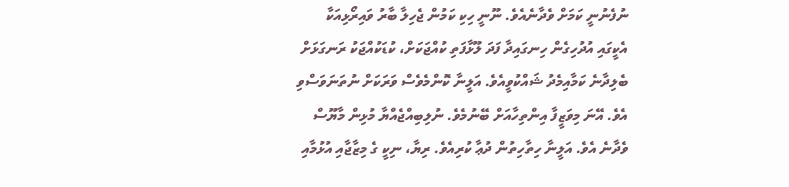ނުފެނުނީ ކަމަށް ވެދާނެއެވެ. ނޫނީ ހިކި ކަމުން ޖެހިލާ ބާރު ވައިރޯޅިއަކާ އެކީގައި އުދުހިގެން ހިނގައިދާ ފަދަ ލޫޅާފަތި ކުއްޖަކަށް، ކުޑަކުއްޖަކު ރަނގަޅަށް ބެލިދާނެ ކަމާއިމެދު ޝައްކުވީއެވެ. އަލީނާ ކޮންމެވެސް ވަރަކަށް ނުތަނަވަސްވި އެވެ. އޭނަ މިވަޒީފާ އިންތިހާއަށް ބޭނުމެވެ. ނުލިބިއްޖެއްޔާ މުޅިން މާޔޫސް ވެދާނެ އެވެ. އަލީނާ ހިތާހިތުން ދުޢާ ކުރިއެވެ. ރިޔާ، ނިކީ ގެ މިޒާޖާއި އުޅުމާއި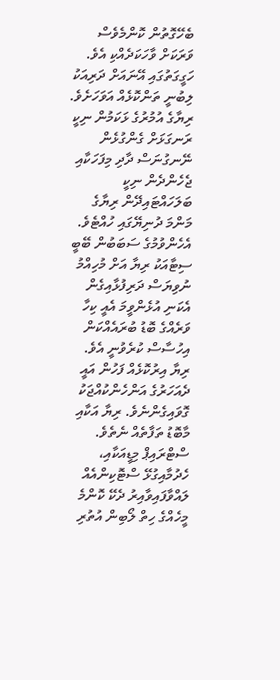ބެހޭގޮތުން ކޮންމެވެސް ވަރަކަށް ވާހަކަދެއްކި އެވެ. ހަގީގަތުގައި އޭނައަށް ދަރިއަކު ލިބުނީ ތަންކޮޅެއް އަވަހަށެވެ. ރިޔާގެ އުމުރުގެ ޅަކަމުން ނިކީ ރަނގަޅަށް ގެންގުޅެން ނޭނގުނަސް ދާދި މިފަހަކާއި ޖެހެންދެން ނިކީ ބަލަހައްޓައިދޭން ރިޔާގެ މަންމަ ދުނިޔޭގައި ހުއްޓެވެ. އެހެންވުމުގެ ސަބަބުން ބޭބީ ސިޓާއަކު ރިޔާ އަށް މުހިއްމު ނުވިޔަސް ދަރިފުޅާއިގެން އެކަނި އުޅެންވީމަ އެއީ ކިހާ ވަރެއްގެ ބޮޑު ބުރައެއްކަން އިހުސާސް ކުރެވުނީ އެވެ.
ރިޔާ އިރުކޮޅެއް ފަހުން އައީ ދެއަހަރުގެ އަންހެންކުއްޖަކު ގޮވައިގެންނެވެ. ރިޔާ އަކާއި މާބޮޑު ތަފާތެއް ނެތެވެ. ސްޓްރައިޕް މިޑީއަކާއި، ހެދުމާއިގުޅޭ ސްޓޮކިންއެއް ލައްވާފައިވާއިރު ދެކޭ ކޮންމެ މީހެއްގެ ހިތް ލޯބިން އުތުރި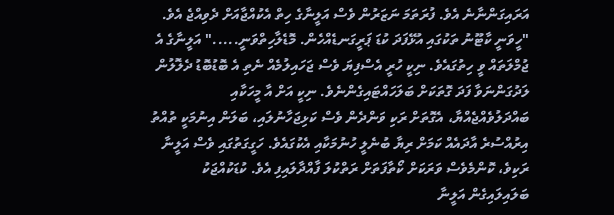އަރައިގަންނާނެ އެވެ. ފުރަތަމަ ނަޒަރުން ވެސް އަލީނާގެ ހިތް އެކުއްޖާއަށް ދެވިއްޖެ އެވެ.
"ހީވަނީ ކާޓޫނު ތަކުގައި އުޅޭފަދަ ކުޑަ ޕަރީގަނޑެއްހެން. މޮޑެލާހިތްވަނީ....." އަލީނާގެ އެ ޖުމްލަތައް ވީ ހިތުގައެވެ. ނިކީ ހުރީ އެސްފިޔަ ވެސް ޖަހައިލުމެއް ނެތި އެ ބޮޑުބޮޑު ދެލޮލުން ލަދުގަންނަވާ ފަދަ ގޮތަކަށް ބަލަހައްޓައިގެންނެވެ. ނިކީ އަށް އާ މީހަކާއި ބައްދަލުވެއްޖެއްޔާ، އެގޮތަށް ރަކި ވަންދެން ވެސް ކަޅިޖަހާނުލައި، ބަލަން އިނުމަކީ ތުއްތު އިރުއްސުރެ އާދައެއް ކަމަށް ރިޔާ ބުނެލީ ހުނުމަކާއި އެކުގައެވެ. ހަގީގަތުގައި ވެސް އަލީނާ ރަކިވެ، ކޮންމެވެސް ވަރަކަށް ކޯތާފަތަށް ރަތްކުލަ ފާއްދާލައިފި އެވެ. ކުޑަކުއްޖަކު ބަލައިލައިގެން އަލީނާ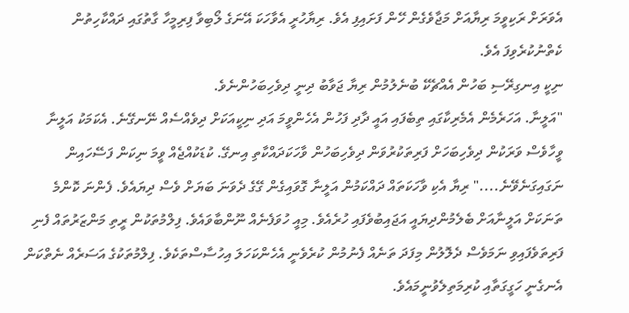އެވަރަށް ރަކިވީމަ ރިޔާއަށް މަޖާވެގެން ހޭން ފަށައިފި އެވެ. ރިޔާހުރީ އެވާހަކަ އޭނަގެ ލޯބިވާ ފިރިމީހާ ގާތުގައި ދައްކާހިތުން ކެތްނުކުރެވިފަ އެވެ.
ނިކީ އިނގިރޭސި ބަހުން އެއްޗެކޭ ބުނެލުމުން ރިޔާ ޖަވާބު ދިނީ ދިވެހިބަހުންނެވެ.
"އަލީނާ. އަހަރެމެން އެމެރިކާގައި ތިބެފައި އައީ ދާދި ފަހުން އެހެންވީމަ އަދި ނިކީއަކަށް ދިވެއްސެއް ނޭނގޭނެ. އެކަމަކު އަލީނާ ވީހާވެސް ވަރަކުން ދިވެހިބަހަށް ފަރިތަކުރުވަން ދިވެހިބަހުން ވާހަކަދައްކާތި އިނގޭ. ކުޑަކުއްޖެއް ވީމަ ނިކަން ފަސޭހައިން ނަގައިގަނެވޭނެ...." ރިޔާ އެކި ވާހަކަތައް ދައްކަމުން އަލީނާ ގޮވައިގެން ގޭގެ ދެވަނަ ބަޔަށް ވެސް ދިޔައެވެ. ފެންނަ ކޮންމެ ތަނަކަށް އަލީނާއަށް ބެލެމުންދިޔައީ އަޖައިބުވެފައި ހުރެއެވެ. މިއީ ހުވަފެނެއް ނޫންބާވައެވެ. ފިލްމުތަކުން ރީތި މަންޒަރުތައް ފެނި ފަރިތަވެފައިވި ނަމަވެސް ދެލޮލުން މިފަދަ ތަނެއް ފެނުމުން ކުރެވެނީ އެހެންކަހަލަ އިހުސާސްތަކެވެ. ފިލްމުތަކުގެ އަސަރެއް ނެތްކަން އެނގެނީ ހަގީގަތާއި ކުރިމަތިލެވުނީމައެވެ.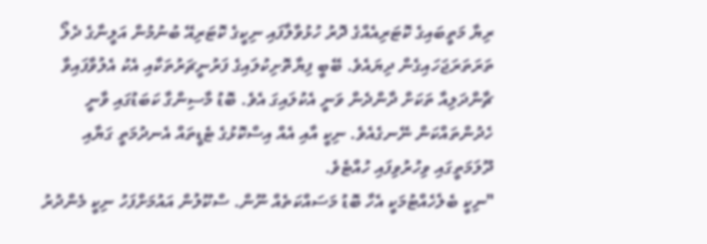ރިޔާ މަތީބައިގެ ކޮޓަރިއެއްގެ ދޮރު ހުޅުވާލާފައި ނިކީގެ ކޮޓަރިއޭ ބުނުމުން އަލީނާގެ ދެލޯ ތަރަތަރަޖަހައިގެން ދިޔައެވެ. ބޭބީ ފިޔާތޮށިކުލައިގެ ފަރުނީޗަރުތަކާއި އެކު އެލުވާފައިވާ ޗާންދަލިއާ ތަކަށް ދާންދެން ވަނީ އެކުލައިގަ އެވެ. ބޮޑު މާސިންގާ ކަބަޑުގައި ވާނީ ހެދުންތައްކަން ނޭނގެއެވެ. ނިކީ އާއި އެއް އިސްކޮޅުގެ ޓެޑީތައް އެނދުމަތީ ގަޔާއި ދޫލަމަތީގައި ވިހުރުވިފައި ހުއްޓެވެ.
"ނިކީ ބެލެހެއްޓުމަކީ އެހާ ބޮޑު މަސައްކަތެއް ނޫން. ސްކޫލުން އައުމަށްފަހު ނިކީ މެންދުރު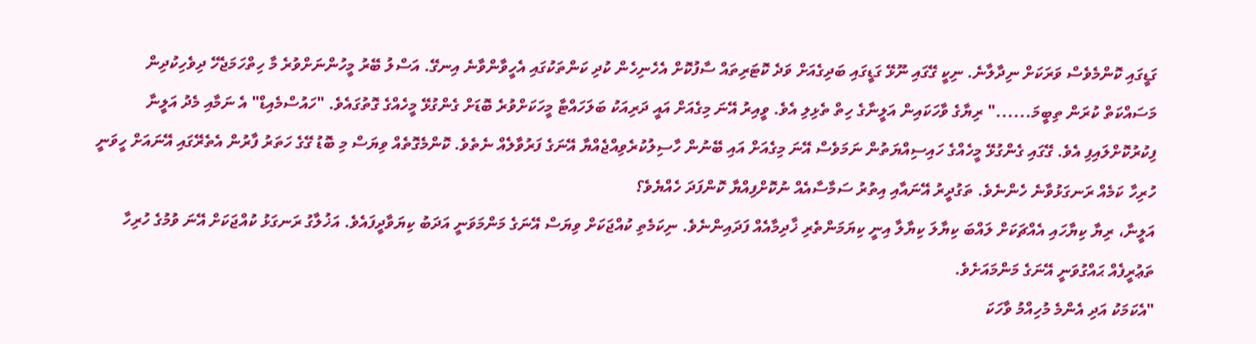ގަޑީގައި ކޮންމެވެސް ވަރަކަށް ނިދާލާނެ. ނިކީ ގޭގައި ނޫޅޭ ގަޑީގައި ބަދިގެއަށް ވަދެ ކޮޓަރިތައް ސާފުކޮށް އެހެނިހެން ކުދި ކަންތަކުގައި އެހީވާންވާނެ އިނގޭ. އަސްލު ބޭރު މީހުންނަށްވުރެ މާ ހިތްހަމަޖެހޭ ދިވެހިކުދިން މަސައްކަތް ކުރަން ތިބީމަ......" ރިޔާގެ ވާހަކައިން އަލީނާގެ ހިތް ތެޅިލި އެވެ. ވީއިރު އޭނަ މިގެއަށް އައީ ދަރިއަކު ބަލަހައްޓާ މީހަކަށްވުރެ ބޮޑަށް ގެންގުޅޭ މީހެއްގެ ގޮތުގައެވެ. "ހައުސްމެއިޑް" އެ ނަމާއި މެދު އަލީނާ ފިކުރުކޮށްލައިފި އެވެ. ގޭގައި ގެންގުޅޭ މީހެއްގެ ހައިސިއްޔަތުން ނަމަވެސް އޭނަ މިގެއަށް އައި ބޭނުން ހާސިލުކުރެވިއްޖެއްޔާ އޭނަގެ ފަރުވާލެއް ނެތެވެ. ކޮންމެގޮތެއް ވިޔަސް މި ބޮޑު ގޭގެ ހަތަރު ފާރުން އެތެރޭގައި އޭނައަށް ހީވަނީ ހުރިހާ ކަމެއް ރަނގަޅުވާނެ ހެންނެވެ. ތަގުދީރު އޭނައާއި އިތުރު ސަމާސާއެއް ނުކޮށްފިއްޔާ ކޮންފަދަ ހެއްޔެވެ؟
އަލީނާ، ރިޔާ ކިޔާހައި އެއްޗަކަށް ލައްބަ ކިޔާލަ ކިޔާލާ އިނީ ކިޔަމަންތެރި ޚާދިމާއެއް ފަދައިންނެވެ. ނިކަމެތި ކުއްޖަކަށް ވިޔަސް އޭނަގެ މަންމަވަނީ އަދަބު ކިޔަވާދީފައެވެ. އަޚުލާގު ރަނގަޅު ކުއްޖަކަށް އޭނަ ވުމުގެ ހުރިހާ ތަޢުރީފެއް ޙައްގުވަނީ އޭނަގެ މަންމައަށެވެ.
"އެކަމަކު އަދި އެންމެ މުހިއްމު ވާހަކަ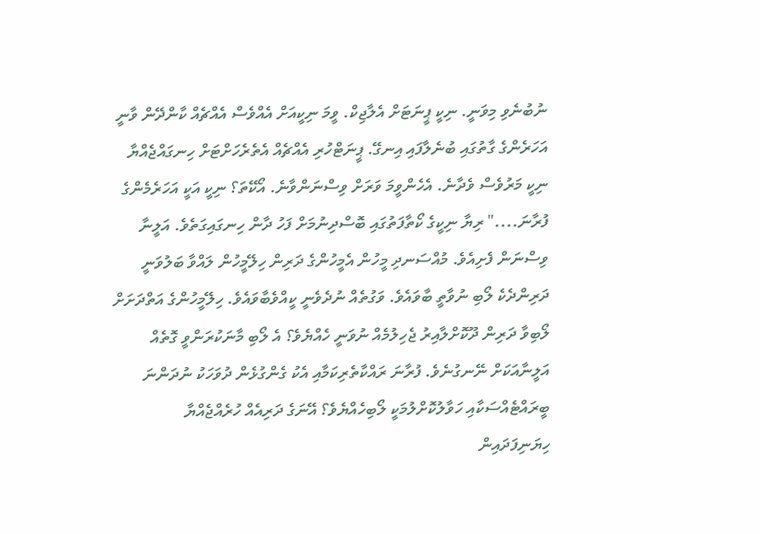ނުބުނެވި މިވަނީ. ނިކީ ޕީނަޓަށް އެލާޖިކް. ވީމަ ނިކީއަށް އެއްވެސް އެއްޗެއް ކާންދޭން ވާނީ އަހަރެންގެ ގާތުގައި ބުނެލާފައި އިނގޭ. ޕީނަޓްހުރި އެއްޗެއް އެތެރެހަށްޓަށް ހިނގައްޖެއްޔާ ނިކީ މަރުވެސް ވެދާނެ. އެހެންވީމަ ވަރަށް ވިސްނަންވާނެ. އޯކޭތަ؟ ނިކީ އަކީ އަހަރެމެންގެ ފުރާނަ...." ރިޔާ ނިކީގެ ކޯތާފަތުގައި ބޮސްދިނުމަށް ފަހު ދާން ހިނގައިގަތެވެ. އަލީނާ ވިސްނަން ފެށިއެވެ. މުއްސަނދި މީހުން އެމީހުންގެ ދަރިން ހިލޭމީހުން ލައްވާ ބަލުވަނީ ދަރިންދެކެ ލޯބި ނުވާތީ ބާވައެވެ. ވަގުތެއް ނުދެވެނީ ކީއްވެބާވައެވެ. ހިލޭމީހުންގެ އަތްދަށަށް ލޯބިވާ ދަރިން ދޫކޮށްލާއިރު ޖެހިލުމެއް ނުވަނީ ހެއްޔެވެ؟ އެ ލޯބި މާނަކުރަންވީ ގޮތެއް އަލީނާއަކަށް ނޭނގުނެވެ. ފުރާނަ ރައްކާތެރިކަމާއި އެކު ގެންގުޅެން ދުވަހަކު ނުދަންނަ ބީރައްޓެއްސަކާއި ހަވާލުކޮށްލުމަކީ ލޯބިހެއްޔެވެ؟ އޭނަގެ ދަރިއެއް ހުރެއްޖެއްޔާ ހިޔަނިފަދައިން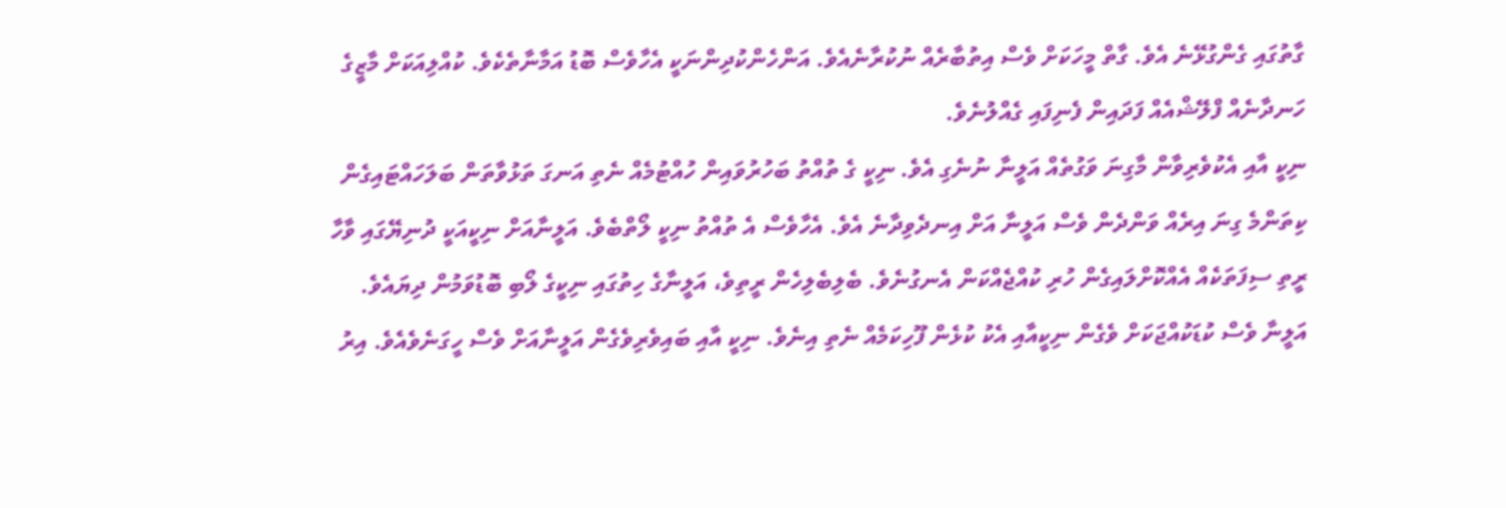ގާތުގައި ގެންގުޅޭނެ އެވެ. ގާތް މީހަކަށް ވެސް އިތުބާރެއް ނުކުރާނެއެވެ. އަންހެންކުދިންނަކީ އެހާވެސް ބޮޑު އަމާނާތެކެވެ. ކުއްލިއަކަށް މާޒީގެ ހަނދާނެއް ފްލޭޝްއެއް ފަދައިން ފެނިފައި ގެއްލުނެވެ.
ނިކީ އާއި އެކުވެރިވާން މާގިނަ ވަގުތެއް އަލީނާ ނުނެގި އެވެ. ނިކީ ގެ ތުއްތު ބަހުރުވައިން ހުއްޓުމެއް ނެތި އަނގަ ތަޅުވާތަން ބަލަހައްޓައިގެން ކިތަންމެ ގިނަ އިރެއް ވަންދެން ވެސް އަލީނާ އަށް އިނދެވިދާނެ އެވެ. އެހާވެސް އެ ތުއްތު ނިކީ ލޯތްބެވެ. އަލީނާއަށް ނިކީއަކީ ދުނިޔޭގައި ވާހާ ރީތި ސިފަތަކެއް އެއްކޮށްލައިގެން ހުރި ކުއްޖެއްކަން އެނގުނެވެ. ބެލިބެލިހެން ރީތިވެ، އަލީނާގެ ހިތުގައި ނިކީގެ ލޯބި ބޮޑުވަމުން ދިޔައެވެ. އަލީނާ ވެސް ކުޑަކުއްޖަކަށް ވެގެން ނިކީއާއި އެކު ކުޅެން ފޫހިކަމެއް ނެތި އިނެވެ. ނިކީ އާއި ބައިވެރިވެގެން އަލީނާއަށް ވެސް ހީގަނެވެއެވެ. އިރު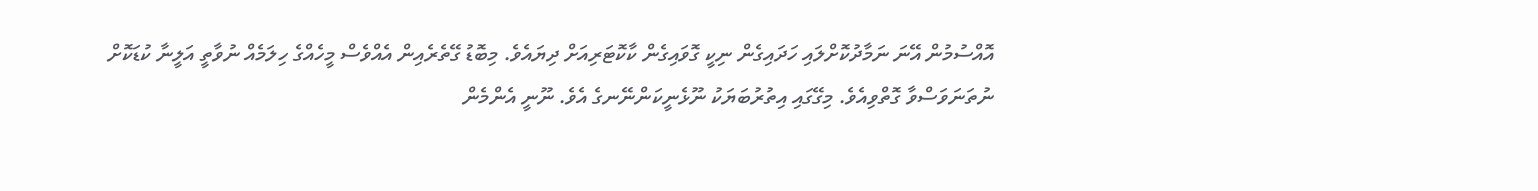އޮއްސުމުން އޭނަ ނަމާދުކޮށްލައި ހަދައިގެން ނިކީ ގޮވައިގެން ކާކޮޓަރިއަށް ދިޔައެވެ. މިބޮޑު ގޭތެރެއިން އެއްވެސް މީހެއްގެ ހިލަމެއް ނުވާތީ އަލީނާ ކުޑަކޮށް ނުތަނަވަސްވާ ގޮތްވިއެވެ. މިގޭގައި އިތުރުބަޔަކު ނޫޅެނީކަންނޭނގެ އެވެ. ނޫނީ އެންމެން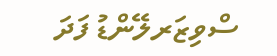ސްވިޒަރލޭންޑު ފަދަ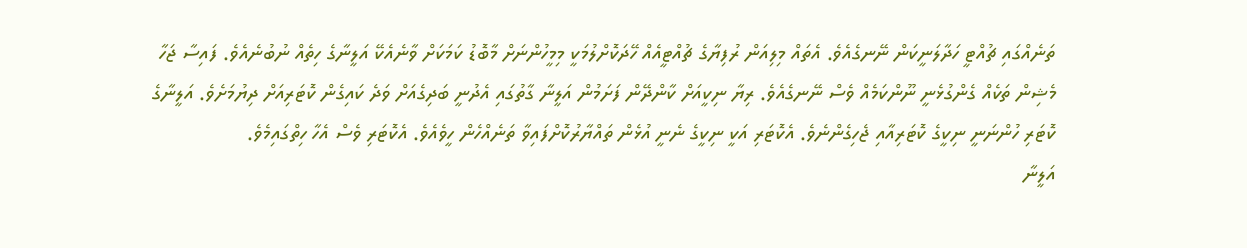ތަނެއްގައި ޗުއްޓީ ހަދާލަނީކަން ނޭނގެއެވެ. އެތައް މިލިއަން ރުފިޔާގެ ޗުއްޓީއެއް ހޭދަކޮށްލުމަކީ މިމީހުންނަށް މާބޮޑު ކަމަކަށް ވާނެއެކޭ އަލީނާގެ ހިތެއް ނުބުނެއެވެ. ފައިސާ ޖަހާ މެޝިން ތަކެއް ގެންގުޅެނީ ނޫންކަމެއް ވެސް ނޭނގެއެވެ. ރިޔާ ނިކީއަށް ކާންދޭން ފަށަމުން އަލީނާ ގާތުގައި އެދުނީ ބަދިގެއަށް ވަދެ ކައިގެން ކޮޓަރިއަށް ދިޔުމަށެވެ. އަލީނާގެ ކޮޓަރި ހުންނަނީ ނިކީގެ ކޮޓަރިއާއި ޖެހިގެންނެވެ. އެކޮޓަރި އަކީ ނިކީގެ ނެނީ އުޅެން ތައްޔާރުކޮށްފައިވާ ތަނެއްހެން ހީވެއެވެ. އެކޮޓަރި ވެސް އެހާ ހިތްގައިމެވެ.
އަލީނާ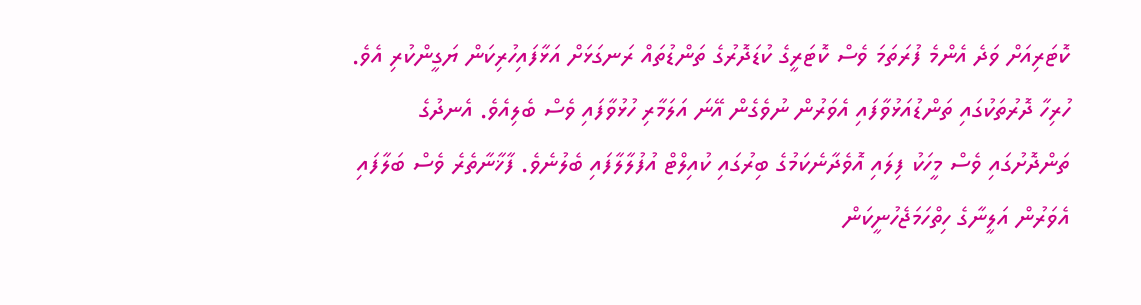ކޮޓަރިއަށް ވަދެ އެންމެ ފުރަތަމަ ވެސް ކޮޓަރީގެ ކުޑަދޮރުގެ ތަންޑުތައް ރަނގަޅަށް އަޅާފައިހުރިކަން ޔަގީންކުރި އެވެ. ހުރިހާ ދޮރުތަކުގައި ތަންޑުއަޅުވާފައި އެވަރުން ނުވެގެން އޭނަ އަލަމާރި ހުޅުވާފައި ވެސް ބެލިއެވެ. އެނދުގެ ތަންދޮށުގައި ވެސް މީހަކު ފިލައި އޮވެދާނެކަމުގެ ބިރުގައި ކުއިލްޓް އުފުލާލާފައި ބެލުނެވެ. ފާޚާނާތެރެ ވެސް ބަލާފައި އެވަރުން އަލީނާގެ ހިތްހަމަޖެހުނީކަން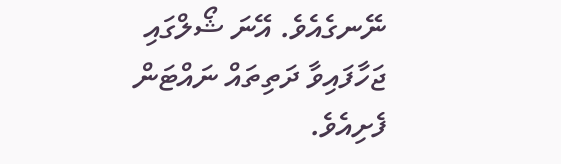ނޭނގެއެވެ. އޭނަ ޝޯލްގައި ޖަހާފައިވާ ދަތިތައް ނައްޓަން ފެށިއެވެ.